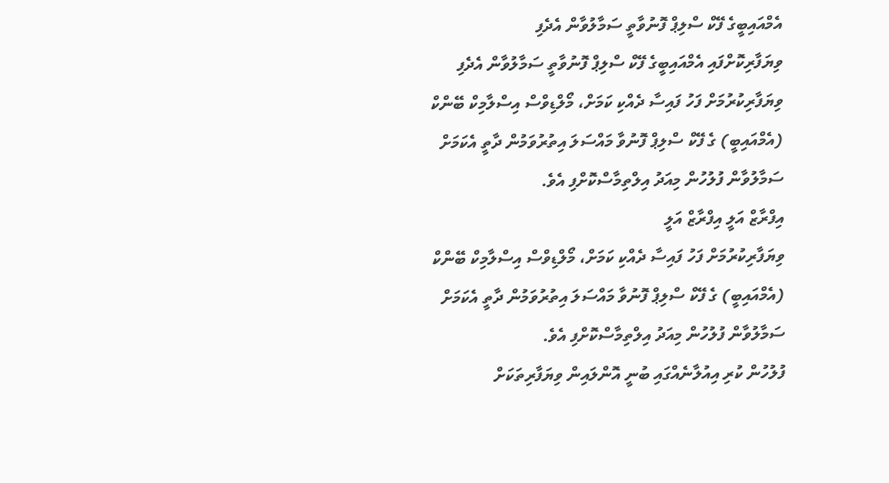އެމްއައިބީގެ ފޭކް ސްލިޕް ފޮނުވާތީ ސަމާލުވާން އެދެފި
ވިޔަފާރިކޮށްފައި އެމްއައިބީގެ ފޭކް ސްލިޕް ފޮނުވާތީ ސަމާލުވާން އެދެފި
ވިޔަފާރިކުރުމަށް ފަހު ފައިސާ ދެއްކި ކަމަށް، މޯލްޑިވްސް އިސްލާމިކް ބޭންކް (އެމްއައިބީ) ގެ ފޭކް ސްލިޕް ފޮނުވާ މައްސަލަ އިތުރުވަމުން ދާތީ އެކަމަށް ސަމާލުވާން ފުލުހުން މިއަދު އިލްތިމާސްކޮށްފި އެވެ.
އިފްރާޒް އަލީ އިފްރާޒް އަލީ
ވިޔަފާރިކުރުމަށް ފަހު ފައިސާ ދެއްކި ކަމަށް، މޯލްޑިވްސް އިސްލާމިކް ބޭންކް (އެމްއައިބީ) ގެ ފޭކް ސްލިޕް ފޮނުވާ މައްސަލަ އިތުރުވަމުން ދާތީ އެކަމަށް ސަމާލުވާން ފުލުހުން މިއަދު އިލްތިމާސްކޮށްފި އެވެ.
ފުލުހުން ކުރި އިއުލާނެއްގައި ބުނީ އޮންލައިން ވިޔަފާރިތަކަށް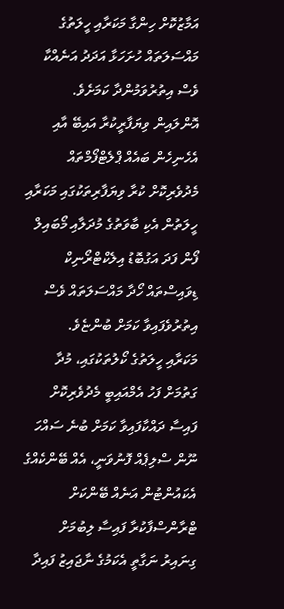އަމާޒުކޮށް ހިންގާ މަކަރާއި ހީލަތުގެ މައްސަލަތައް ހުށަހަޅާ އަދަދު އަނެއްކާ ވެސް އިތުރުވަމުންދާ ކަމަށެވެ. އޮންލައިން ވިޔަފާރީކުރާ އައިބޭ އާއި އެހެނިހެން ބައެއް ޕްލެޓްފޯމްތައް މެދުވެރިކޮށް ކުރާ ވިޔަފާރިތަކުގައި މަކަރާއި ހީލަތުން އެކި ބާވަތުގެ މުދަލާއި މޯބައިލް ފޯން ފަދަ އަގުބޮޑު އިލެކްޓްރޯނިކް ޑިވައިސްތައް ހޯދާ މައްސަލަތައް ވެސް އިތުރުވެފައިވާ ކަމަށް ބުންޏެވެ.
މަކަރާއި ހީލަތުގެ ކޯލުތަކުގައި، މުދާ ގަތުމަށް ފަހު އެމްއައިބީ މެދުވެރިކޮށް ފައިސާ ދައްކާފައިވާ ކަމަށް ބުނެ ސައްހަ ނޫން ސްލިޕެއް ފޮނުވަނީ، އެއް ބޭންކެއްގެ އެކައުންޓުން އަނެއް ބޭންކަށް ޓްރާންސްފާކުރާ ފައިސާ ލިބުމަށް ގިނައިރު ނަގާތީ އެކަމުގެ ނާޖައިޒު ފައިދާ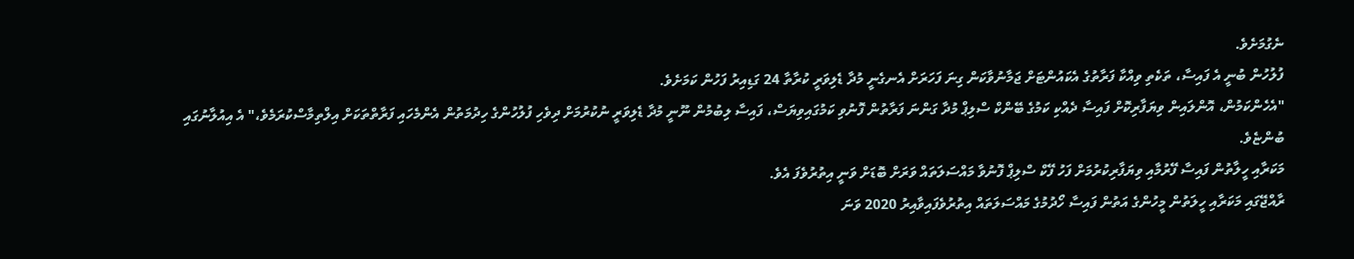ނެގުމަށެވެ.
ފުލުހުން ބުނީ އެ ފައިސާ، ތަކެތި ވިއްކާ ފަރާތުގެ އެކައުންޓަށް ޖަމާނުވާކަން ގިނަ ފަހަރަށް އެނގެނީ މުދާ ޑެލިވަރީ ކުރާތާ 24 ގަޑިއިރު ފަހުން ކަމަށެވެ.
"އެހެންކަމުން، އޮންލައިން ވިޔަފާރިކޮށް ފައިސާ ދެއްކި ކަމުގެ ބޭންކް ސްލިޕް މުދާ ގަންނަ ފަރާތުން ފޮނުވި ކަމުގައިވިޔަސް، ފައިސާ ލިބުމުން ނޫނީ މުދާ ޑެލިވަރީ ނުކުރުމަށް ދިވެހި ފުލުހުންގެ ހިދުމަތުން އެންމެހައި ފަރާތްތަކަށް އިލްތިމާސްކުރަމެވެ،" އެ އިއުލާނުގައި ބުންޏެވެ.
މަކަރާއި ހީލާތުން ފައިސާ ފޭރުމާއި ވިޔަފާރިކުރުމަށް ފަހު ފޭކް ސްލިޕް ފޮނުވާ މައްސަލަތައް ވަރަށް ބޮޑަށް ވަނީ އިތުރުވެފަ އެވެ.
ރާއްޖޭގައި މަކަރާއި ހީލަތުން މީހުންގެ އަތުން ފައިސާ ހޯދުމުގެ މައްސަލަތައް އިތުރުވެފައިވާއިރު 2020 ވަނަ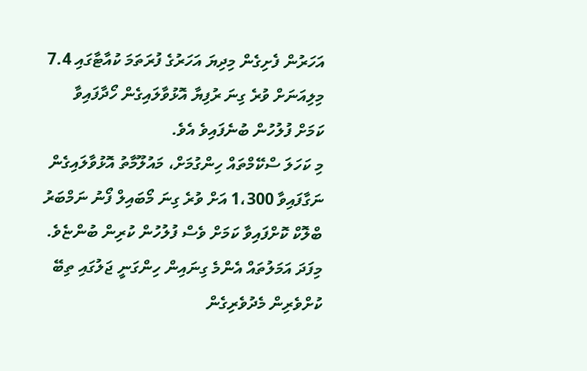އަހަރުން ފެށިގެން މިދިޔަ އަހަރުގެ ފުރަތަމަ ކުއާޓާގައި 7.4 މިލިއަނަށް ވުރެ ގިނަ ރުފިޔާ އޮޅުވާލައިގެން ހޯދާފައިވާ ކަމަށް ފުލުހުން ބުނެފައިވެ އެވެ.
މި ކަހަލަ ސްކޭމްތައް ހިންގުމަށް، މައުލޫމާތު އޮޅުވާލައިގެން ނަގާފައިވާ 1،300 އަށް ވުރެ ގިނަ މޯބައިލް ފޯނު ނަމްބަރު ބްލޮކް ކޮށްފައިވާ ކަމަށް ވެސް ފުލުހުން ކުރިން ބުންޏެވެ. މިފަދަ އަމަލުތައް އެންމެ ގިނައިން ހިންގަނީ ޖަލުގައި ތިބޭ ކުށްވެރިން މެދުވެރިގެން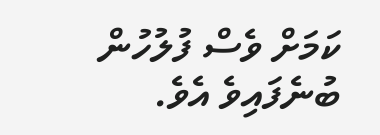ކަމަށް ވެސް ފުލުހުން ބުނެފައިވެ އެވެ.